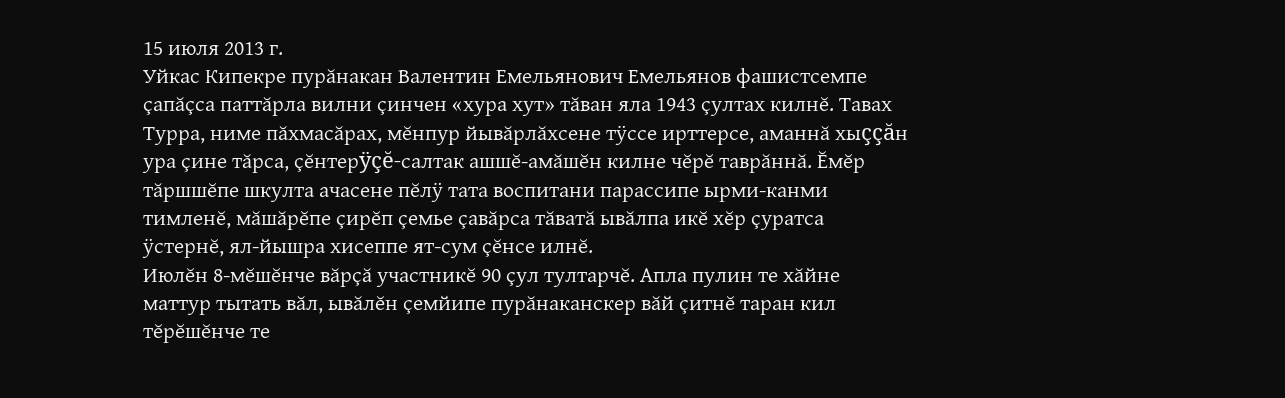15 июля 2013 г.
Уйкас Кипекре пурăнакан Валентин Емельянович Емельянов фашистсемпе çапăçса паттăрла вилни çинчен «хура хут» тăван яла 1943 çултах килнĕ. Тавах Турра, ниме пăхмасăрах, мĕнпур йывăрлăхсене тÿссе ирттерсе, аманнă хыççăн ура çине тăрса, çĕнтерÿçĕ-салтак ашшĕ-амăшĕн килне чĕрĕ таврăннă. Ĕмĕр тăршшĕпе шкулта ачасене пĕлÿ тата воспитани парассипе ырми-канми тимленĕ, мăшăрĕпе çирĕп çемье çавăрса тăватă ывăлпа икĕ хĕр çуратса ÿстернĕ, ял-йышра хисеппе ят-сум çĕнсе илнĕ.
Июлĕн 8-мĕшĕнче вăрçă участникĕ 90 çул тултарчĕ. Апла пулин те хăйне маттур тытать вăл, ывăлĕн çемйипе пурăнаканскер вăй çитнĕ таран кил тĕрĕшĕнче те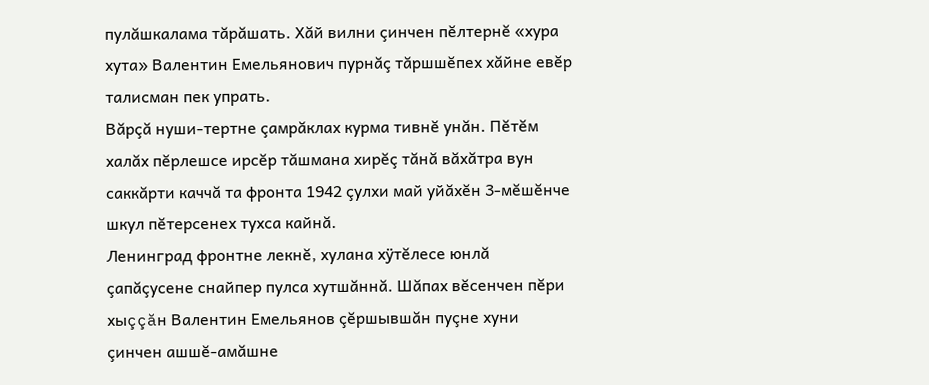пулăшкалама тăрăшать. Хăй вилни çинчен пĕлтернĕ «хура хута» Валентин Емельянович пурнăç тăршшĕпех хăйне евĕр талисман пек упрать.
Вăрçă нуши-тертне çамрăклах курма тивнĕ унăн. Пĕтĕм халăх пĕрлешсе ирсĕр тăшмана хирĕç тăнă вăхăтра вун саккăрти каччă та фронта 1942 çулхи май уйăхĕн 3-мĕшĕнче шкул пĕтерсенех тухса кайнă.
Ленинград фронтне лекнĕ, хулана хÿтĕлесе юнлă çапăçусене снайпер пулса хутшăннă. Шăпах вĕсенчен пĕри хыççăн Валентин Емельянов çĕршывшăн пуçне хуни çинчен ашшĕ-амăшне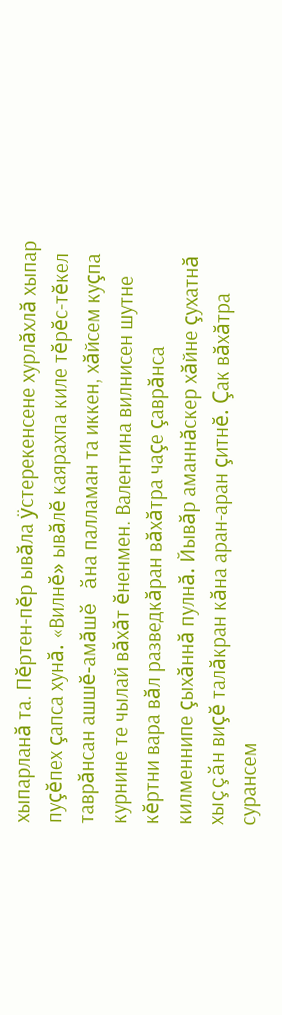хыпарланă та. Пĕртен-пĕр ывăла ÿстерекенсене хурлăхлă хыпар пуçĕпех çапса хунă. «Вилнĕ» ывăлĕ каярахпа киле тĕрĕс-тĕкел таврăнсан ашшĕ-амăшĕ ăна палламан та иккен, хăйсем куçпа курнине те чылай вăхăт ĕненмен. Валентина вилнисен шутне кĕртни вара вăл разведкăран вăхăтра чаçе çаврăнса килменнипе çыхăннă пулнă. Йывăр аманнăскер хăйне çухатнă хыççăн виçĕ талăкран кăна аран-аран çитнĕ. Çак вăхăтра сурансем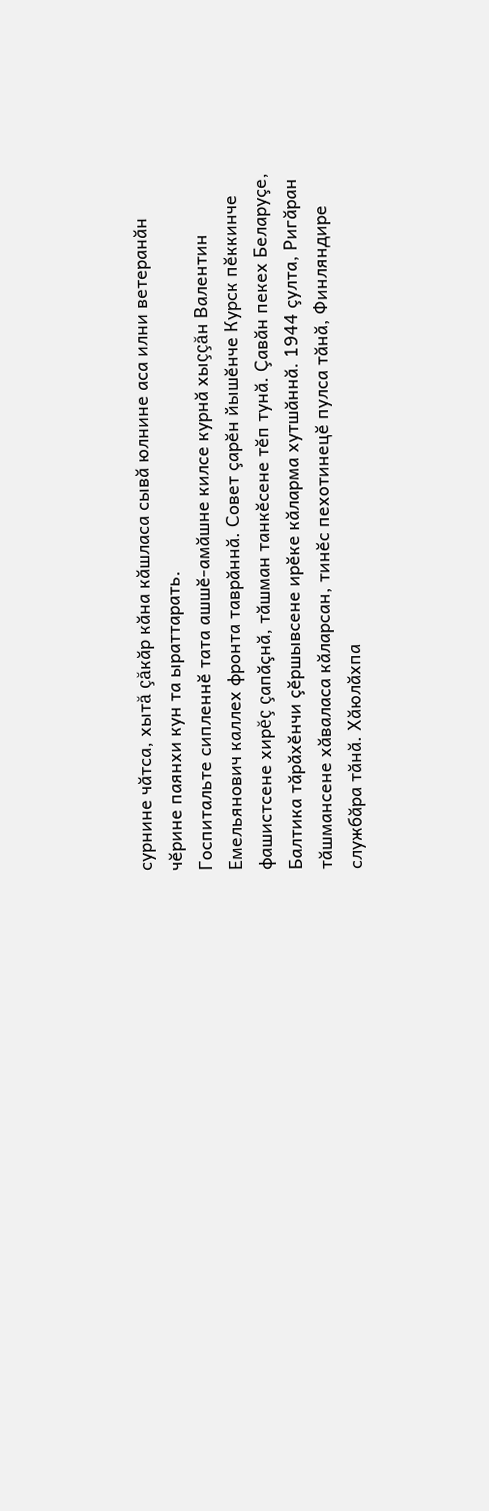сурнине чăтса, хытă çăкăр кăна кăшласа сывă юлнине аса илни ветеранăн чĕрине паянхи кун та ыраттарать.
Госпитальте сипленнĕ тата ашшĕ-амăшне килсе курнă хыççăн Валентин Емельянович каллех фронта таврăннă. Совет çарĕн йышĕнче Курск пĕккинче фашистсене хирĕç çапăçнă, тăшман танкĕсене тĕп тунă. Çавăн пекех Беларуçе, Балтика тăрăхĕнчи çĕршывсене ирĕке кăларма хутшăннă. 1944 çулта, Ригăран тăшмансене хăваласа кăларсан, тинĕс пехотинецĕ пулса тăнă, Финляндире службăра тăнă. Хăюлăхпа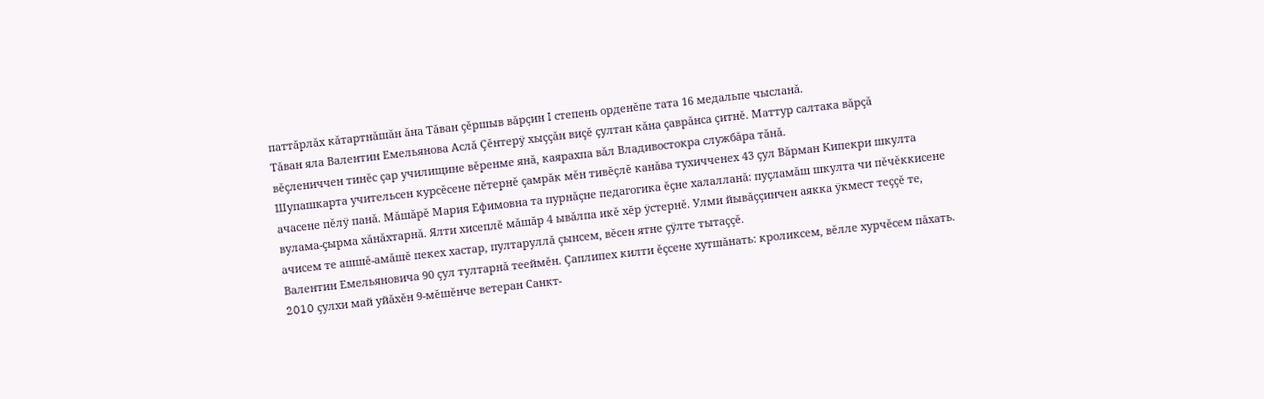паттăрлăх кăтартнăшăн ăна Тăван çĕршыв вăрçин I степень орденĕпе тата 16 медальпе чысланă.
Тăван яла Валентин Емельянова Аслă Çĕнтерÿ хыççăн виçĕ çултан кăна çаврăнса çитнĕ. Маттур салтака вăрçă вĕçлениччен тинĕс çар училищине вĕренме янă, каярахпа вăл Владивостокра службăра тăнă.
Шупашкарта учительсен курсĕсене пĕтернĕ çамрăк мĕн тивĕçлĕ канăва тухичченех 43 çул Вăрман Кипекри шкулта ачасене пĕлÿ панă. Мăшăрĕ Мария Ефимовна та пурнăçне педагогика ĕçне халалланă: пуçламăш шкулта чи пĕчĕккисене вулама-çырма хăнăхтарнă. Ялти хисеплĕ мăшăр 4 ывăлпа икĕ хĕр ÿстернĕ. Улми йывăççинчен аякка ÿкмест теççĕ те, ачисем те ашшĕ-амăшĕ пекех хастар, пултаруллă çынсем, вĕсен ятне çÿлте тытаççĕ.
Валентин Емельяновича 90 çул тултарнă тееймĕн. Çаплипех килти ĕçсене хутшăнать: кроликсем, вĕлле хурчĕсем пăхать.
2010 çулхи май уйăхĕн 9-мĕшĕнче ветеран Санкт-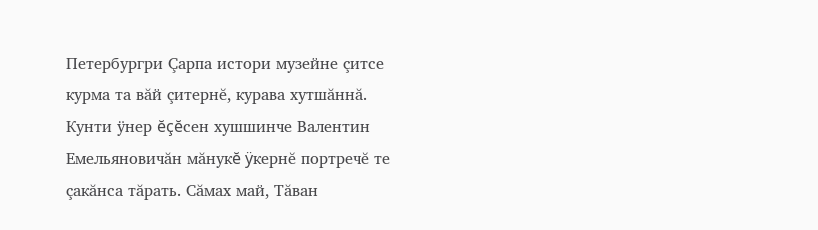Петербургри Çарпа истори музейне çитсе курма та вăй çитернĕ, курава хутшăннă. Кунти ÿнер ĕçĕсен хушшинче Валентин Емельяновичăн мăнукĕ ÿкернĕ портречĕ те çакăнса тăрать. Сăмах май, Тăван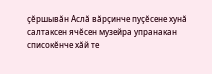çĕршывăн Аслă вăрçинче пуçĕсене хунă салтаксен ячĕсен музейра упранакан списокĕнче хăй те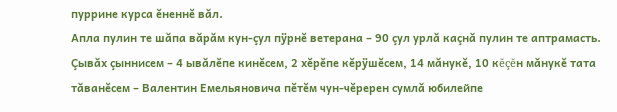пуррине курса ĕненнĕ вăл.
Апла пулин те шăпа вăрăм кун-çул пÿрнĕ ветерана – 90 çул урлă каçнă пулин те аптрамасть. Çывăх çыннисем – 4 ывăлĕпе кинĕсем, 2 хĕрĕпе кĕрÿшĕсем, 14 мăнукĕ, 10 кĕçĕн мăнукĕ тата тăванĕсем – Валентин Емельяновича пĕтĕм чун-чĕререн сумлă юбилейпе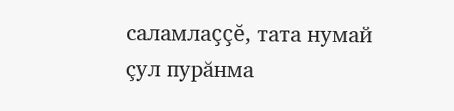саламлаççĕ, тата нумай çул пурăнма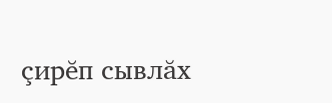çирĕп сывлăх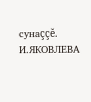сунаççĕ.
И.ЯКОВЛЕВА